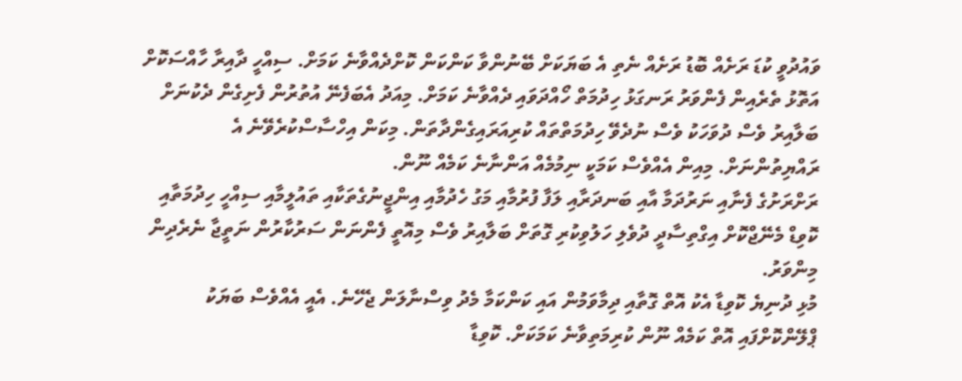ވައުދުވީ ކުޑަ ރަށެއް ބޮޑު ރަށެއް ނެތި އެ ބަޔަކަށް ބޭނުންވާ ކަންކަން ކޮށްދެއްވާނެ ކަމަށް. ސިއްހީ ދާއިރާ ހާއްސަކޮށް އަތޮޅު ތެރެއިން ފެންވަރު ރަނގަޅު ހިދުމަތް ހޯއްދަވައި ދެއްވާނެ ކަމަށް. މިއަދު އެބަފެނޭ އުތުރުން ފެށިގެން ދެކުނަށް ބަލާއިރު ވެސް ދުވަހަކު ވެސް ނުދެވޭ ހިދުމަތްތައް ކުރިއަރައިގެންދާތަން. މިކަން އިހްސާސްކުރެވޭނެ އެ ރައްޔިތުންނަށް. މިއިން އެއްވެސް ކަމަކީ ނިމުމެއް އަންނާނެ ކަމެއް ނޫން.
ރަށްރަށުގެ ފެނާއި ނަރުދަމާ އާއި ބަނދަރާއި ލަފާ ފުރުމާއި މަގު ހެދުމާއި އިންޖީނުގެތަކާއި ތައުލީމާއި ސިއްހީ ހިދުމަތާއި ކޮވިޑް މެނޭޖްކޮށް އިގްތިސާދީ ދުވެލި ހަލުވިކުރި ގޮތަށް ބަލާއިރު ވެސް މިއޮތީ ފެންނަން ސަރުކާރުން ނަތީޖާ ނެރެދިން މިންވަރު.
މުޅި ދުނިޔެ ކޮވިޑާ އެކު އޮތް ގޮތާއި ދިމާވަމުން އައި ކަންކަމާ މެދު ވިސްނާލަން ޖެހޭނެ. އެއީ އެއްވެސް ބަޔަކު ޕްލޭންކޮށްފައި އޮތް ކަމެއް ނޫން ކުރިމަތިވާނެ ކަމަކަށް. ކޮވިޑާ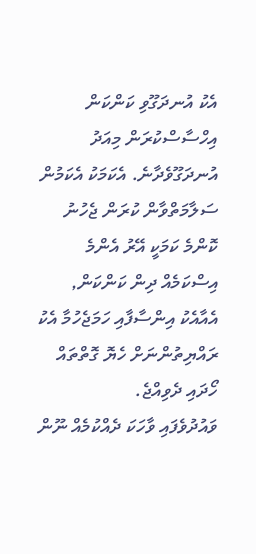އެކު އުނދަގޫވި ކަންކަން އިހްސާސްކުރަން މިއަދު އުނދަގޫވެދާނެ. އެކަމަކު އެކަމުން ސަލާމަތްވާން ކުރަން ޖެހުނު ކޮންމެ ކަމަކީ އޭރު އެންމެ އިސްކަމެއް ދިން ކަންކަން, އެއާއެކު އިންސާފާއި ހަމަޖެހުމާ އެކު ރައްޔިތުންނަށް ހެޔޮ ގޮތްތައް ހޯދައި ދެވިއްޖެ.
ވައުދުވެފައި ވާހަކަ ދެއްކުމެއް ނޫން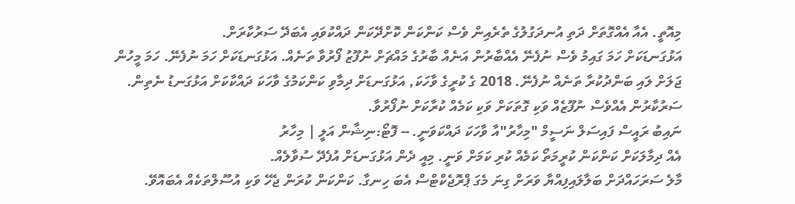މިއޮތީ. އެއާ އެއްގޮތަށް ދަތި އުނދަގުލުގެ ތެރެއިން ވެސް ކަންކަން ކޮށްދޭކަން ދައްކުވައި އެބަދޭ ސަރުކާރަށް.
އަޅުގަނޑަކަށް ހަމަ ގައިމު ވެސް ނުފެނޭ އެއްބާރުން އަނެއް ބާރުގެ މައްޗަށް ނުފޫޒު ފޯރުވާ ތަނެއް. އަޅުގަނޑަކަށް ހަމަ ނުފެނޭ. ހަމަ މީހުން ޖަލަށް ލައި ބަންދުކުރާ ތަނެއް ނުފެނޭ. 2018 ގެ ކުރީގެ ވާހަކަ, އަޅުގަނޑަށް ދިމާވި ކަންކަމުގެ ވާހަކަ ދައްކާކަށް އަޅުގަނޑު ނެތިން. ސަރުކާރުން އެއްވެސް ނުފޫޒެއް ވަކި ގޮތަކަށް ވަކި ކަމެއް ކުރާކަށް ނުފޯރުވާ.
ނައިބު ރައީސް ފައިސަލް ނަސީމް "މިހާރު"އާ ވާހަކަ ދައްކަވަނީ. -- ފޮޓޯ:ނިޝާން އަލީ | މިހާރު
އެއް ދިމާލަކަށް ކަންކަން ކުރީމަތޯ ކަމެއް ކުރި ކަމަށް ވަނީ. މިއީ ދެން އަޅުގަނޑަށް އުފެދޭ ސުވާލެއް.
މާލެ ސަރަހައްދަށް ބަލާލައިފިއްޔާ ވަރަށް ގިނަ މެގަ ޕްރޮޖެކްޓްސް އެބަ ހިނގާ. ކަންކަން ކުރަން ޖެހޭ ވަކި އުސޫލްތަކެއް އެބައޮވޭ.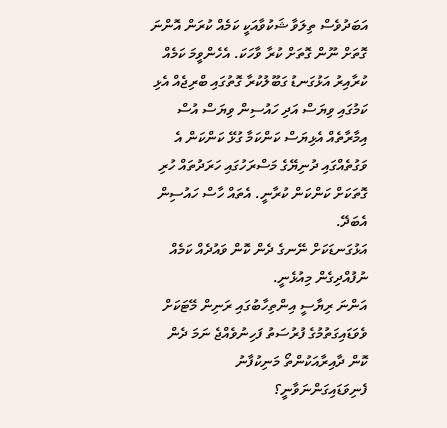އަބަދުވެސް ތިލަވާ ޝަކުވާއަކީ ކަމެއް ކުރަން އޮންނަ ގޮތަށް ނޫން ގޮތަށް ކުރާ ވާހަކަ. އެހެންވީމަ ކަމެއް ކުރާއިރު އަޅުގަނޑު ގަބޫލުކުރާ ގޮތުގައި ބްރިޖެއް އެޅި ކަމުގައި ވިޔަސް އަދި ހައުސިން ވިޔަސް އުސް އިމާރާތެއް އެޅިޔަސް ކަންކަމާ ގުޅޭ ކަންކަން އެ ވަގުތެއްގައި ދުނިޔޭގެ މަސްރަހުގައި ހަރަދުތައް ހުރި ގޮތަކަށް ކަންކަން ކުރާނީ. އެތައް ހާސް ހައުސިން އެބަދޭ.
އަޅުގަނޑަކަށް ނޭނގެ ދެން ކޮން ވައުދެއް ކަމެއް ނުފުއްދިގެން މިއުޅެނީ.
އަންނަ ރިޔާސީ އިންތިހާބުގައި ރަނިން މޭޓަކަށް ވެވަޑައިގަތުމުގެ ފުރުސަތު ފަހިނުވެއްޖެ ނަމަ ދެން ކޮން ދާއިރާއަކުންތޯ މަނިކުފާނު ފެނިވަޑައިގަންނަވާނީ؟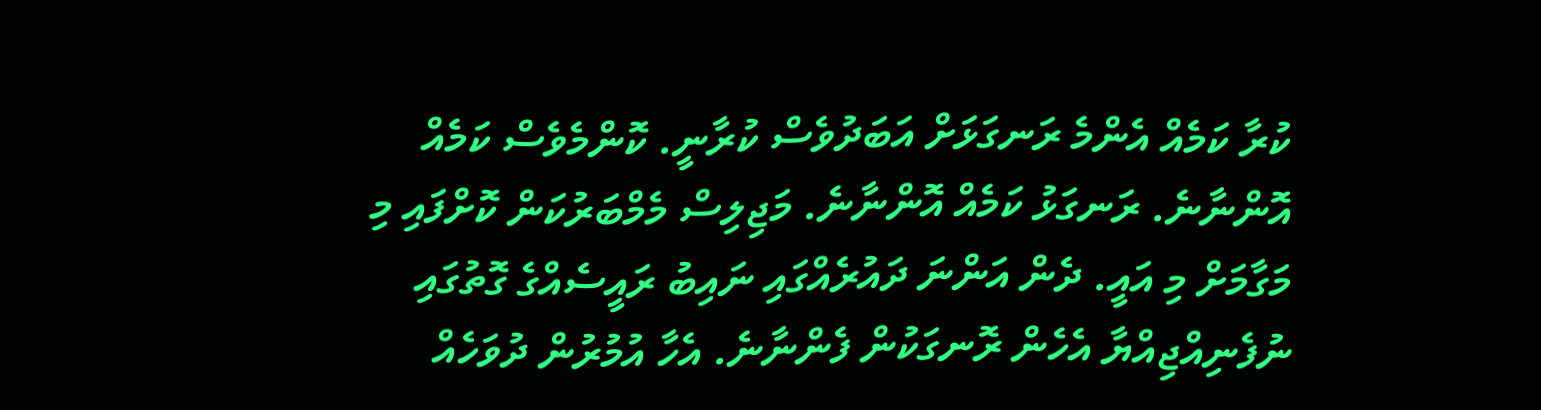ކުރާ ކަމެއް އެންމެ ރަނގަޅަށް އަބަދުވެސް ކުރާނީ. ކޮންމެވެސް ކަމެއް އޮންނާނެ. ރަނގަޅު ކަމެއް އޮންނާނެ. މަޖިލިސް މެމްބަރުކަން ކޮށްފައި މި މަގާމަށް މި އައީ. ދެން އަންނަ ދައުރެއްގައި ނައިބު ރައީސެއްގެ ގޮތުގައި ނުފެނިއްޖިއްޔާ އެހެން ރޮނގަކުން ފެންނާނެ. އެހާ އުމުރުން ދުވަހެއް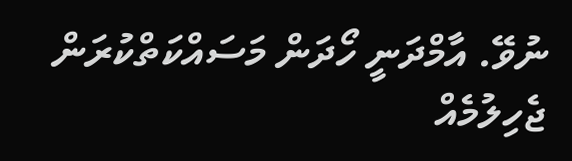ނުވޭ. އާމްދަނީ ހޯދަން މަސައްކަތްކުރަން ޖެހިލުމެއް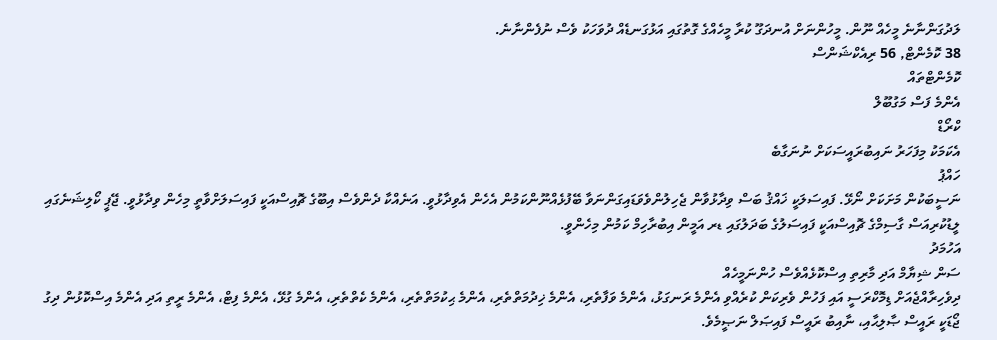ލަދުގަންނާނެ މީހެއް ނޫން. މީހުންނަށް އުނދަގޫ ކުރާ މީހެއްގެ ގޮތުގައި އަޅުގަނޑެއް ދުވަހަކު ވެސް ނުފެންނާނެ.
38 ކޮމެންޓް, 56 ރިއެކްޝަންސް
ކޮމެންޓްތައް
އެންމެ ފަސް މަގުބޫލް
ކްރޯޑް
އެކަމަކު މިފަހަރު ނައިބުރައީސަކަށް ނުނަގާބެ
ހައްޕު
ނަސީބަކުން މަށަކަށް ނޯޅޭ. ފައިސަލަކީ ޚައްޤު ބަސް ވިދާޅުވާން ޖެހިލުންވެވަޑައިގަންނަވާ ބޭފުޅެއްނޫންކަމުން އެހެން އެވިދާޅުވީ. އަނެއްކާ ދެންވެސް އިބޫގެ ޗޮއިސްއަކީ ފައިސަލަށްވާތީ މިހެން ވިދާޅުވީ. ޖޭޕީ ކޯލިޝަނެގައި ލީޑުކުރިއަސް ގާސިމްގެ ޗޮއިސްއަކީ ފައިސަލުގެ ބަދަލުގައި ޑރ އަމީން އިބުރާހިމް ކަމުން މިހެންވީ.
އަހުމަދު
ސަން ޝިޔާމް އަދި މާރިތި އިސްކޮޅެއްވެސް ހުންނަމީހެއް
ދިވެހިރާއްޖެއަށް ޑިމޮކްރަސީ އައި ފަހުން ވެރިކަން ކުރެއްވި އެންމެ ރަނގަޅު، އެންމެ ވަފާތެރި، އެންމެ ޚިދުމަތްތެރި، އެންމެ ޙިކުމަތްތެރި، އެންމެ ކެތްތެރި، އެންމެ ގުޅޭ، އެންމެ ފިޓް، އެންމެ ރީތި އަދި އެންމެ އިސްކޮޅުން ދިގު ޖޯޑަކީ ރައީސް ޞާލިޙާއި، ނާއިބު ރައީސް ފައިޞަލް ނަޞީމެވެ.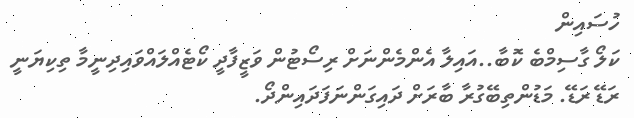ހުސައިން
ކަލޯ ގާސިމްބެ ކޮބާ..އައިލާ އެންމެންނަށް ރިސޯޓުން ވަޒީފާދީ ކޯޓެއްލައްވައިދިނީމާ ތިކިޔަނީ ރަޑޭ ރަޑޭ. މަޑުންތިބޭގުރާ ބާރަށް ދައިގަންނަފަދައިންދޯ.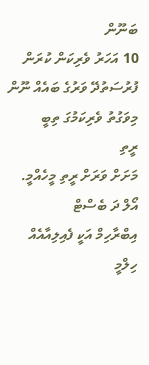ބަނޫން
10 އަހަރު ވެރިކަން ކުރަން ފުރުސަތުދޭ ވަރުގެ ބައެއް ނޫން މިވަގުތު ވެރިކަމުގަ ތިބީ
ރީތި
މަށަށް ވަރަށް ރީތި މީހެއްމީ. އޯލް ދަ ބެސްޓް
އިބްރާހިމް އަކީ ފެއިލިއާއެއް
ހިލްމީ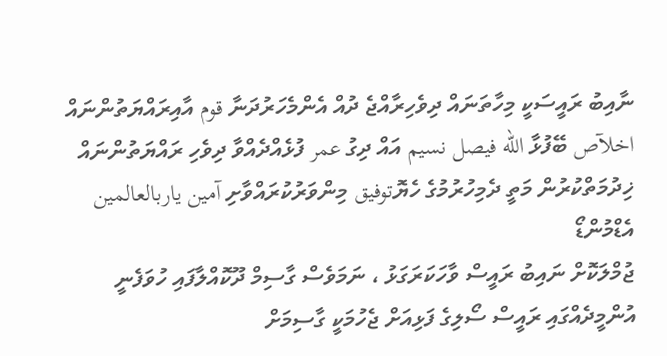ނާއިބު ރައީސަކީ މިހާތަނައް ދިވެހިރާއްޖެ ދުއް އެންމެހަރުދަނާ قوم އާއިރައްޔަތުންނައް اخلآص ބޭފުޅާ الله فيصل نسيم އައް ދިގު عمر ފުޅެއްދެއްވާ ދިވެހި ރައްޔަތުންނައް ޚިދުމަތްކުރުން މަތީ ދެމިހުރުމުގެ ހެޔޮتوفيق މިންވަރުކުރައްވާށި آمين ياربالعالمين
އެޑްމުންޑޯ
ޖުމްލަކޮށް ނައިބު ރައީސް ވާހަކަރަގަޅު ، ނަމަވެސް ގާސިމް ދޫކޮއްލާފައި ހުވަފެނީ އުންމީދެއްގައި ރައީސް ސޯލިގެ ފަޅިއަށް ޖެހުމަކީ ގާސިމަށް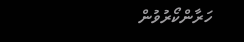ހަރާންކޯރުވުން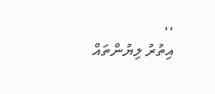،،
އިތުރު ލިޔުންތައް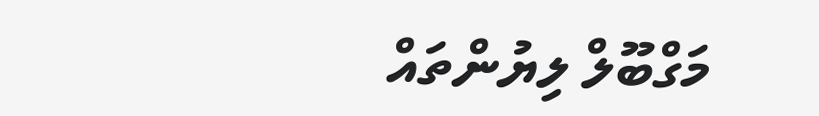މަގްބޫލް ލިޔުންތައް